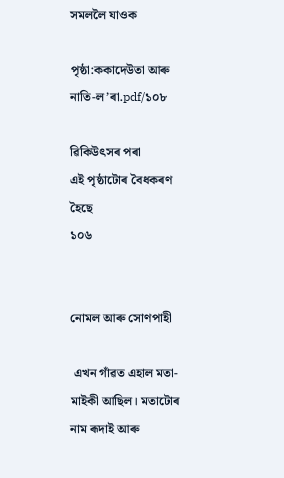সমললৈ যাওক

পৃষ্ঠা:ককাদেউতা আৰু নাতি-ল’ৰা.pdf/১০৮

ৱিকিউৎসৰ পৰা
এই পৃষ্ঠাটোৰ বৈধকৰণ হৈছে
১০৬


নোমল আৰু সোণপাহী

 এখন গাঁৱত এহাল মতা-মাইকী আছিল। মতাটোৰ নাম ৰূদাই আৰু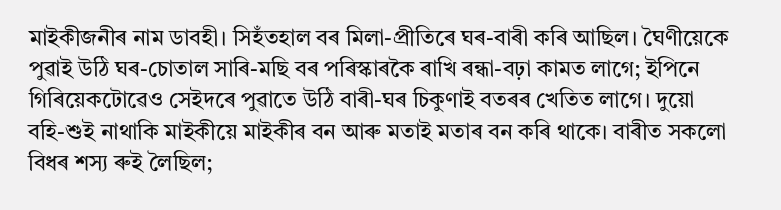মাইকীজনীৰ নাম ডাবহী। সিহঁতহাল বৰ মিলা-প্ৰীতিৰে ঘৰ-বাৰী কৰি আছিল। ঘৈণীয়েকে পুৱাই উঠি ঘৰ-চোতাল সাৰি-মছি বৰ পৰিস্কাৰকৈ ৰাখি ৰন্ধা-বঢ়া কামত লাগে; ইপিনে গিৰিয়েকটোৱেও সেইদৰে পুৱাতে উঠি বাৰী-ঘৰ চিকুণাই বতৰৰ খেতিত লাগে। দুয়ো বহি-শুই নাথাকি মাইকীয়ে মাইকীৰ বন আৰু মতাই মতাৰ বন কৰি থাকে। বাৰীত সকলো বিধৰ শস্য ৰুই লৈছিল;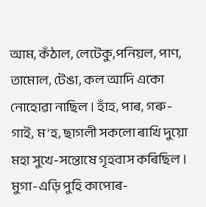আম, কঁঠাল, লেটেকু,পনিয়ল, পাণ, তামোল, টেঙা, কল আদি একো নোহোৱা নাছিল। হাঁহ, পাৰ, গৰু-গাই, ম'হ, ছাগলী সকলো ৰাখি দুয়ো মহা সুখে-সন্তোষে গৃহবাস কৰিছিল। মুগা-এড়ি পুহি কাপোৰ-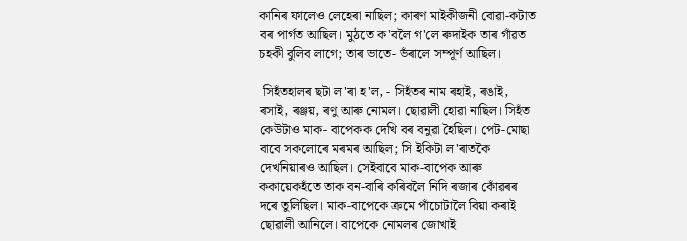কানিৰ ফালেও লেহেৰা নাছিল; কাৰণ মাইকীজনী বোৱা-কটাত বৰ পাৰ্গত আছিল। মুঠতে ক'বলৈ গ'লে ৰুদাইক তাৰ গাঁৱত চহকী বুলিব লাগে; তাৰ ভাতে- ভঁৰালে সম্পূৰ্ণ আছিল।

 সিহঁতহালৰ ছটা ল'ৰা হ'ল, - সিহঁতৰ নাম ৰহাই, ৰঙাই, ৰসাই, ৰঞ্জয়, ৰণু আৰু নোমল। ছোৱালী হোৱা নাছিল। সিহঁত কেউটাও মাক- বাপেকক দেখি বৰ বনুৱা হৈছিল। পেট-মোছা বাবে সকলোৰে মৰমৰ আছিল; সি ইকিটা ল'ৰাতকৈ দেখনিয়াৰও আছিল। সেইবাবে মাক-বাপেক আৰু ককায়েকহঁতে তাক বন-বাৰি কৰিবলৈ নিদি ৰজাৰ কোঁৱৰৰ দৰে তুলিছিল। মাক-বাপেকে ক্ৰমে পাঁচোটালৈ বিয়া কৰাই ছোৱালী আনিলে। বাপেকে নোমলৰ জোখাই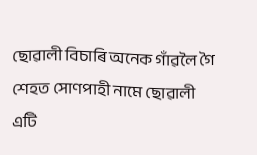ছোৱালী বিচাৰি অনেক গাঁৱলৈ গৈ শেহত সোণপাহী নামে ছোৱালী এটি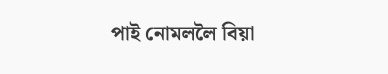পাই নোমললৈ বিয়া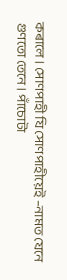কৰালে। সোণপাহী যি সোণপাহীয়েই –নামত যেনে গুণতো তেনে। পাঁচোটা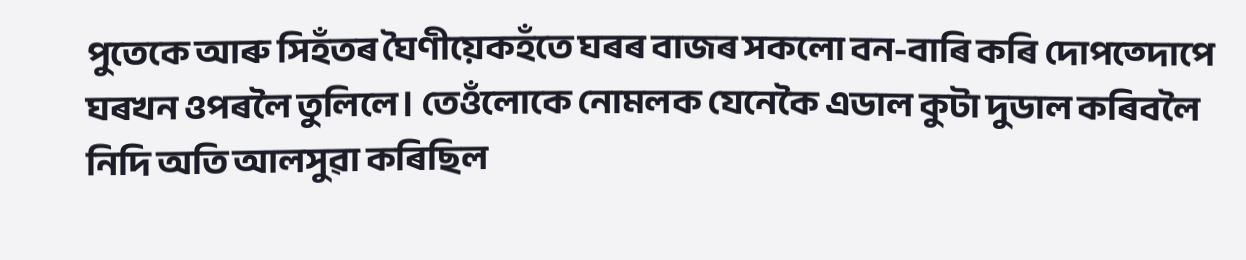পুতেকে আৰু সিহঁতৰ ঘৈণীয়েকহঁতে ঘৰৰ বাজৰ সকলো বন-বাৰি কৰি দোপত্দোপে ঘৰখন ওপৰলৈ তুলিলে। তেওঁলোকে নোমলক যেনেকৈ এডাল কুটা দুডাল কৰিবলৈ নিদি অতি আলসুৱা কৰিছিল